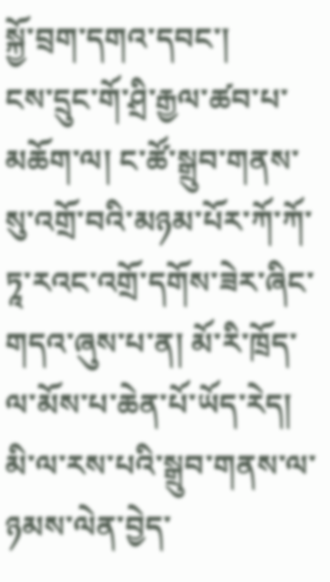སྐྱོ་བྲག་དགའ་དབང་།
ངས་དྲུང་གོ་ཤྲི་རྒྱལ་ཚབ་པ་མཆོག་ལ། ང་ཚོ་སྒྲུབ་གནས་སུ་འགྲོ་བའི་མཉམ་པོར་ཀོ་ཀོ་ཏཱ་རའང་འགྲོ་དགོས་ཟེར་ཞིང་གདའ་ཞུས་པ་ན། མོ་རི་ཁྲོད་ལ་མོས་པ་ཆེན་པོ་ཡོད་རེད། མི་ལ་རས་པའི་སྒྲུབ་གནས་ལ་ཉམས་ལེན་བྱེད་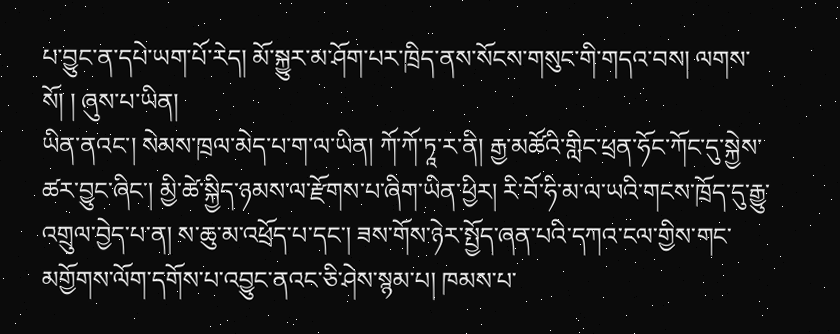པ་བྱུང་ན་དཔེ་ཡག་པོ་རེད། མོ་སྐྱུར་མ་ཤོག་པར་ཁྲིད་ནས་སོངས་གསུང་གི་གདའ་བས། ལགས་སོ། ། ཞུས་པ་ཡིན།
ཡིན་ནའང་། སེམས་ཁྲལ་མེད་པ་ག་ལ་ཡིན། ཀོ་ཀོ་ཏཱ་ར་ནི། རྒྱ་མཚོའི་གླིང་ཕྲན་ཧོང་ཀོང་དུ་སྐྱེས་ཚར་བྱུང་ཞིང་། མྱི་ཚེ་སྐྱིད་ཉམས་ལ་རྫོགས་པ་ཞིག་ཡིན་ཕྱིར། རི་བོ་ཧི་མ་ལ་ཡའི་གངས་ཁྲོད་དུ་རྒྱུ་འགྲུལ་བྱེད་པ་ན། ས་ཆུ་མ་འཕྲོད་པ་དང་། ཟས་གོས་ཉེར་སྤྱོད་ཞན་པའི་དཀའ་ངལ་གྱིས་གང་མགྱོགས་ལོག་དགོས་པ་འབྱུང་ནའང་ཅི་ཤེས་སྙམ་པ། ཁམས་པ་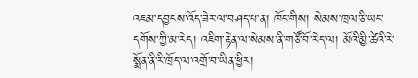འཇམ་དབྱངས་འོད་ཟེར་ལ་བཤད་པ་ན། ཁོང་གིས། སེམས་ཁྲལ་ཅི་ཡང་དགོས་ཀྱི་མ་རེད། འཇིག་རྟེན་ལ་སེམས་ནི་གཙོ་བོ་རེད་ལ། མོའི་མྱི་ཚེའི་རེ་སྨོན་ནི་རི་ཁྲོད་ལ་འགྲོ་བ་ཡིན་ཕྱིར།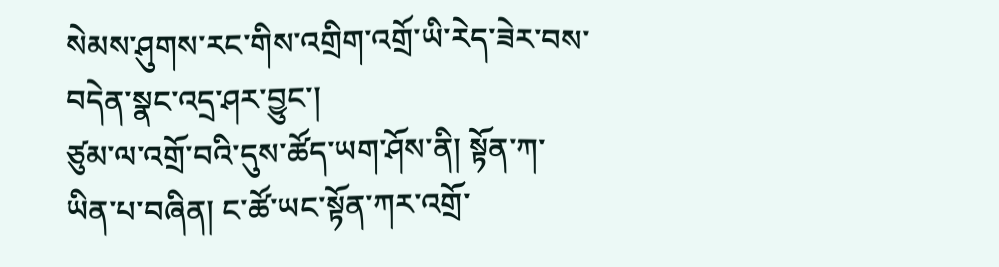སེམས་ཤུགས་རང་གིས་འགྲིག་འགྲོ་ཡི་རེད་ཟེར་བས་བདེན་སྣང་འདྲ་ཤར་བྱུང་།
ཙུམ་ལ་འགྲོ་བའི་དུས་ཚོད་ཡག་ཤོས་ནི། སྟོན་ཀ་ཡིན་པ་བཞིན། ང་ཚོ་ཡང་སྟོན་ཀར་འགྲོ་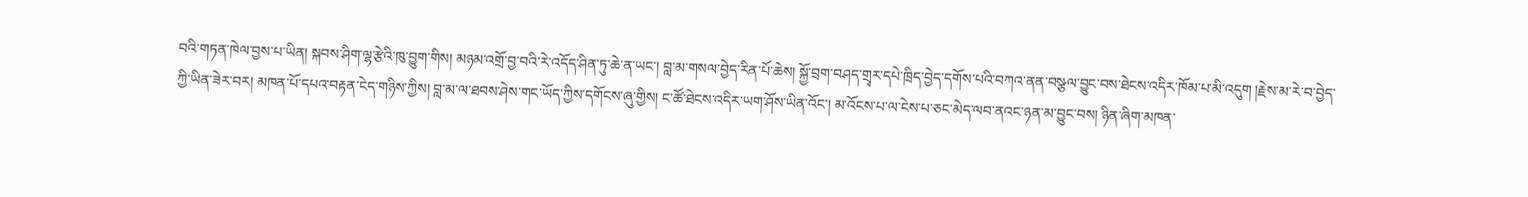བའི་གཏན་ཁེལ་བྱས་པ་ཡིན། སྐབས་ཤིག་ལྷ་རྩེའི་ཁུ་བྱུག་གིས། མཉམ་འགྲོ་བྱ་བའི་རེ་འདོད་ཤིན་ཏུ་ཆེ་ན་ཡང་། བླ་མ་གསལ་བྱེད་རིན་པོ་ཆེས། སྐྱོ་བྲག་བཤད་གྲྭར་དཔེ་ཁྲིད་བྱེད་དགོས་པའི་བཀའ་ནན་བསྩལ་བྱུང་བས་ཐེངས་འདིར་ཁོམ་པ་མི་འདུག །རྗེས་མ་རེ་བ་བྱེད་ཀྱི་ཡིན་ཟེར་བར། མཁན་པོ་དཔའ་བརྟན་ངེད་གཉིས་ཀྱིས། བླ་མ་ལ་ཐབས་ཤེས་གང་ཡོད་ཀྱིས་དགོངས་ཞུ་གྱིས། ང་ཚོ་ཐེངས་འདིར་ཡག་ཤོས་ཡིན་འོང་། མ་འོངས་པ་ལ་ངེས་པ་ཅང་མེད་ལབ་ནའང་ཉན་མ་བྱུང་བས། ཉིན་ཞིག་མཁན་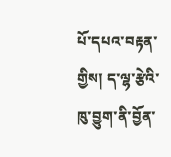པོ་དཔའ་བརྟན་གྱིས། ད་ལྷ་རྩེའི་ཁུ་བྱུག་ནི་བྱོན་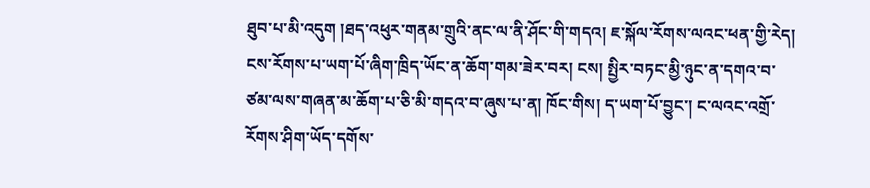ཐུབ་པ་མི་འདུག །ཐད་འཕུར་གནམ་གྲུའི་ནང་ལ་ནི་ཤོང་གི་གདའ། ཇ་སྐོལ་རོགས་ལའང་ཕན་གྱི་རེད། ངས་རོགས་པ་ཡག་པོ་ཞིག་ཁྲིད་ཡོང་ན་ཆོག་གམ་ཟེར་བར། ངས། སྤྱིར་བཏང་མྱི་ཉུང་ན་དགའ་བ་ཙམ་ལས་གཞན་མ་ཆོག་པ་ཅི་མི་གདའ་བ་ཞུས་པ་ན། ཁོང་གིས། ད་ཡག་པོ་བྱུང་། ང་ལའང་འགྲོ་རོགས་ཤིག་ཡོད་དགོས་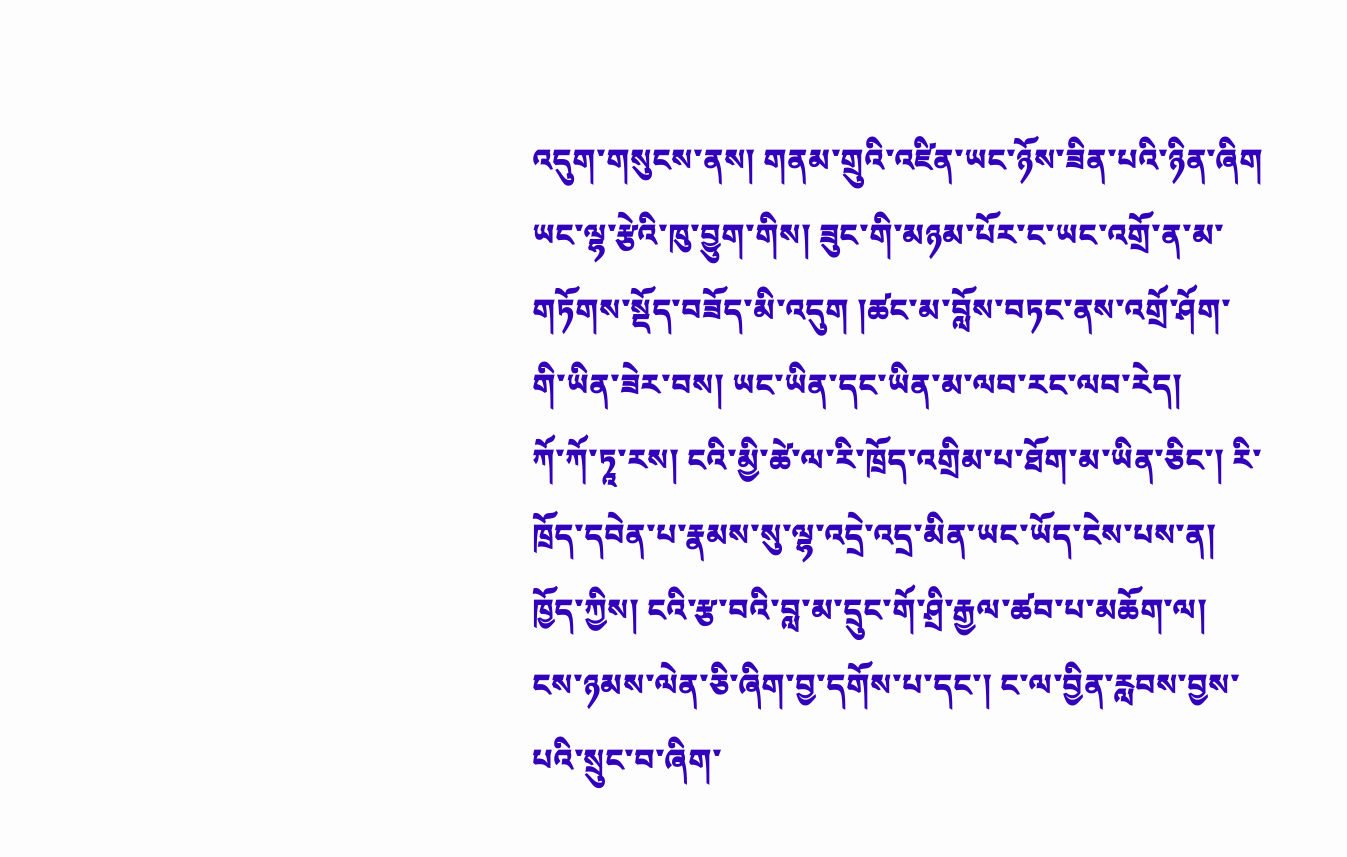འདུག་གསུངས་ནས། གནམ་གྲུའི་འཛིན་ཡང་ཉོས་ཟིན་པའི་ཉིན་ཞིག ཡང་ལྷ་རྩེའི་ཁུ་བྱུག་གིས། ཟུང་གི་མཉམ་པོར་ང་ཡང་འགྲོ་ན་མ་གཏོགས་སྡོད་བཟོད་མི་འདུག །ཚང་མ་བློས་བཏང་ནས་འགྲོ་ཤོག་གི་ཡིན་ཟེར་བས། ཡང་ཡིན་དང་ཡིན་མ་ལབ་རང་ལབ་རེད།
ཀོ་ཀོ་ཏཱ་རས། ངའི་མྱི་ཚེ་ལ་རི་ཁྲོད་འགྲིམ་པ་ཐོག་མ་ཡིན་ཅིང་། རི་ཁྲོད་དབེན་པ་རྣམས་སུ་ལྷ་འདྲེ་འདྲ་མིན་ཡང་ཡོད་ངེས་པས་ན། ཁྱོད་ཀྱིས། ངའི་རྩ་བའི་བླ་མ་དྲུང་གོ་ཤྲི་རྒྱལ་ཚབ་པ་མཆོག་ལ། ངས་ཉམས་ལེན་ཅི་ཞིག་བྱ་དགོས་པ་དང་། ང་ལ་བྱིན་རླབས་བྱས་པའི་སྲུང་བ་ཞིག་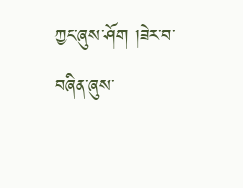ཀྱང་ཞུས་ཤོག །ཟེར་བ་བཞིན་ཞུས་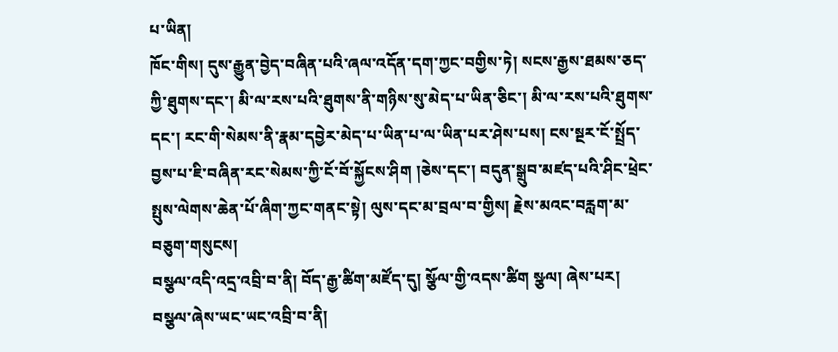པ་ཡིན།
ཁོང་གིས། དུས་རྒྱུན་བྱེད་བཞིན་པའི་ཞལ་འདོན་དག་ཀྱང་བགྱིས་ཏེ། སངས་རྒྱས་ཐམས་ཅད་ཀྱི་ཐུགས་དང་། མི་ལ་རས་པའི་ཐུགས་ནི་གཉིས་སུ་མེད་པ་ཡིན་ཅིང་། མི་ལ་རས་པའི་ཐུགས་དང་། རང་གི་སེམས་ནི་རྣམ་དབྱེར་མེད་པ་ཡིན་པ་ལ་ཡིན་པར་ཤེས་པས། ངས་སྔར་ངོ་སྤྲོད་བྱས་པ་ཇི་བཞིན་རང་སེམས་ཀྱི་ངོ་བོ་སྐྱོངས་ཤིག །ཅེས་དང་། བདུན་སྒྲུབ་མཛད་པའི་ཤིང་ཕྲེང་སྤུས་ལེགས་ཆེན་པོ་ཞིག་ཀྱང་གནང་སྟེ། ལུས་དང་མ་བྲལ་བ་གྱིས། རྗེས་མའང་བརླག་མ་བཅུག་གསུངས།
བསྩལ་འདི་འདྲ་འབྲི་བ་ནི། བོད་རྒྱ་ཚིག་མཛོད་དུ། སྩོལ་གྱི་འདས་ཚིག སྩལ། ཞེས་པར། བསྩལ་ཞེས་ཡང་ཡང་འབྲི་བ་ནི།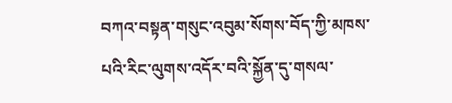བཀའ་བསྟན་གསུང་འབུམ་སོགས་བོད་ཀྱི་མཁས་པའི་རིང་ལུགས་འདོར་བའི་སྐྱོན་དུ་གསལ་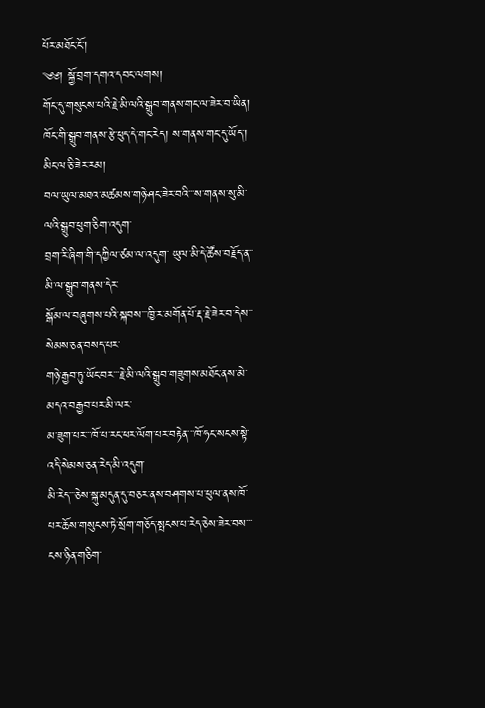པོར་མཐོང་ངོ་།
༄༅། སྐྱོ་བྲག་དགའ་དབང་ལགས།
གོང་དུ་གསུངས་པའི་རྗེ་མི་ལའི་སྒྲུབ་གནས་གང་ལ་ཟེར་བ་ཡིན།
ཁོང་གི་སྒྲུབ་གནས་རྩེ་ཕུད་དེ་གང་རེད། ས་གནས་གང་དུ་ཡོད་། མིང་ལ་ཅི་ཟེར་རམ།
བལ་ཡུལ་མཐའ་མཚམས་གཉེ་ཤང་ཟེར་བའི་་་ས་གནས་སུ་མི་ལའི་སྒྲུབ་ཕུག་ཅིག་འདུག་
བྲག་རི་ཞིག་གི་དཀྱིལ་ཙམ་ལ་འདུག་ ཡུལ་མི་དེ་ཚོས་བརྗོད་ན་་མི་ལ་སྒྲུབ་གནས་དེར་
སྒོམ་ལ་བཞུགས་པའི་སྐབས་་་ཁྱི་ར་མགོན་པོ་རྡ་རྗེ་ཟེར་བ་དེས་་སེམས་ཅན་བསད་པར་
གཉེ་རྒྱབ་ཏུ་ཡོང་བར་་་རྗེ་མི་ལའི་སྒྲུབ་གཟུགས་མཐོང་ནས་མེ་མདའ་བརྒྱབ་པར་མི་ལར་
མ་ཟུག་པར་་་ཁོ་པ་རང་ཕར་ལོག་པར་བརྟེན་་་ཁོ་ཧང་སངས་སྟེ་འདི་སེམས་ཅན་རེད་མི་འདུག་
མི་རེད་་་ཅེས་སྐུ་མདུན་དུ་བཅར་ནས་བཤགས་པ་ཕུལ་ནས་ཁོ་པར་ཆོས་གསུངས་ཏེ་སྲོག་གཅོད་སྤངས་པ་རེད་ཅེས་ཟེར་བས་་་ངས་ཉིན་གཅིག་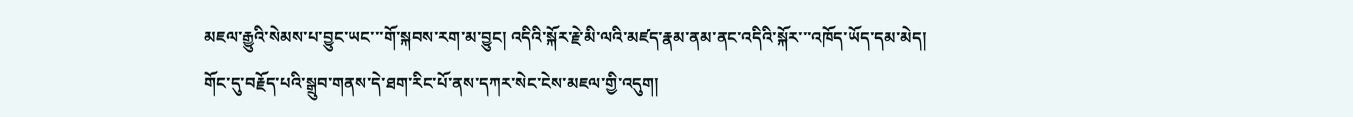མཇལ་རྒྱུའི་སེམས་པ་བྱུང་ཡང་་་གོ་སྐབས་རག་མ་བྱུང། འདིའི་སྐོར་རྗེ་མི་ལའི་མཛད་རྣམ་ནམ་ནང་འདིའི་སྐོར་་་འཁོད་ཡོད་དམ་མེད།
གོང་དུ་བརྗོད་པའི་སྒྲུབ་གནས་དེ་ཐག་རིང་པོ་ནས་དཀར་སེང་ངེས་མཇལ་གྱི་འདུག།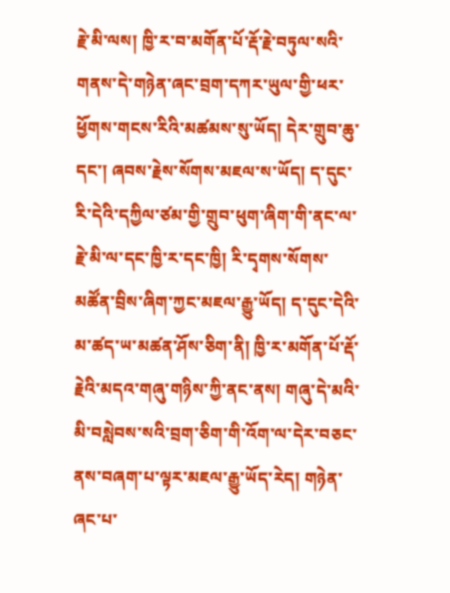རྗེ་མི་ལས། ཁྱི་ར་བ་མགོན་པོ་རྡོ་རྗེ་བཏུལ་སའི་གནས་དེ་གཉེན་ཞང་བྲག་དཀར་ཡུལ་གྱི་ཕར་ཕྱོགས་གངས་རིའི་མཚམས་སུ་ཡོད། དེར་གྲུབ་ཆུ་དང་། ཞབས་རྗེས་སོགས་མཇལ་ས་ཡོད། ད་དུང་རི་དེའི་དཀྱིལ་ཙམ་གྱི་གྲུབ་ཕུག་ཞིག་གི་ནང་ལ་རྗེ་མི་ལ་དང་ཁྱི་ར་དང་ཁྱི། རི་དྭགས་སོགས་མཚོན་བྲིས་ཞིག་ཀྱང་མཇལ་རྒྱུ་ཡོད། ད་དུང་དེའི་མ་ཚད་ཡ་མཚན་ཤོས་ཅིག་ནི། ཁྱི་ར་མགོན་པོ་རྡོ་རྗེའི་མདའ་གཞུ་གཉིས་ཀྱི་ནང་ནས། གཞུ་དེ་མའི་མི་བསླེབས་སའི་བྲག་ཅིག་གི་འོག་ལ་དེར་བཅང་ནས་བཞག་པ་ལྟར་མཇལ་རྒྱུ་ཡོད་རེད། གཉེན་ཞང་པ་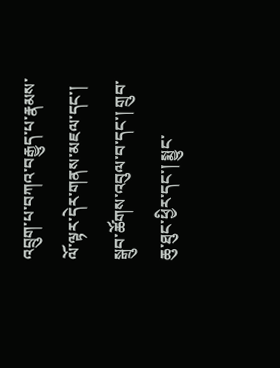འབྲུག་པ་བཀའ་བརྒྱུད་པ་རྣམས་ལོ་ལྟར་དེར་གནས་མཇལ་དང་། སྒྲུབ་ཚོགས་འབུལ་བ་དང་། གྲུབ་ཆུ་ཐུང་ཕྱིར་དང་། སྨྱུང་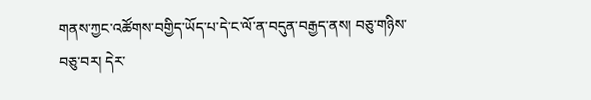གནས་ཀྱང་འཚོགས་བགྱིད་ཡོད་པ་དེ་ང་ལོ་ན་བདུན་བརྒྱད་ནས། བཅུ་གཉིས་བཅུ་བར། དེར་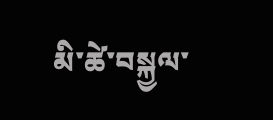མི་ཚེ་བསྐྱལ་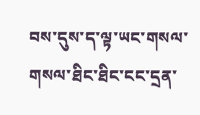བས་དུས་ད་ལྟ་ཡང་གསལ་གསལ་ཐིང་ཐིང་ངང་དྲན་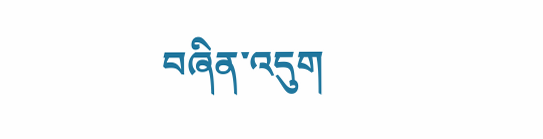བཞིན་འདུག